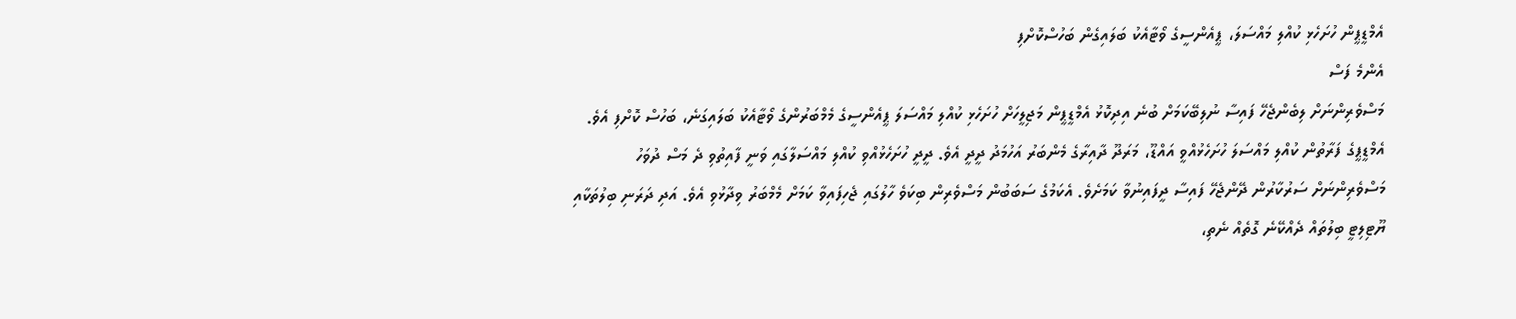އެމްޑީޕީން ހުށަހެޅި ކުއްލި މައްސަލަ، ޕީއެންސީގެ ވޯޓާއެކު ބަލައިގެން ބަހުސްކޮށްފި
އެންމެ ފަސް
މަސްވެރިންނަށް ލިބެންޖެހޭ ފައިސާ ނުލިބޭކަމަށް ބުނެ އިދިކޮޅު އެމްޑީޕީން މަޖިލީހަށް ހުށަހެޅި ކުއްލި މައްސަލަ ޕީއެންސީގެ މެމްބަރުންގެ ވޯޓާއެކު ބަލައިގަނެ، ބަހުސް ކޮށްފި އެވެ.
އެމްޑީޕީގެ ފަރާތުން ކުއްލި މައްސަލަ ހުށަހެޅުއްވީ އައްޑޫ، މަރަދޫ ދާއިރާގެ މެންބަރު އަހުމަދު ދީދީ އެވެ. ދީދީ ހުށަހެޅުއްވި ކުއްލި މައްސަލާގައި ވަނީ ފާއިތުވި ދެ މަސް ދުވަހު މަސްވެރިންނަށް ސަރުކާރުން ދޭންޖެހޭ ފައިސާ ދީފައިނުވާ ކަމަށެވެ. އެކަމުގެ ސަބަބުން މަސްވެރިން ބިކަވެ ހާލުގައި ޖެހިފައިވާ ކަމަށް މެމްބަރު ވިދާޅުވި އެވެ. އަދި ދަރަނި ބިލުތަކާއި ޔޫޓިލިޓީ ބިލުތައް ދެއްކޭނެ ގޮތެއް ނެތި،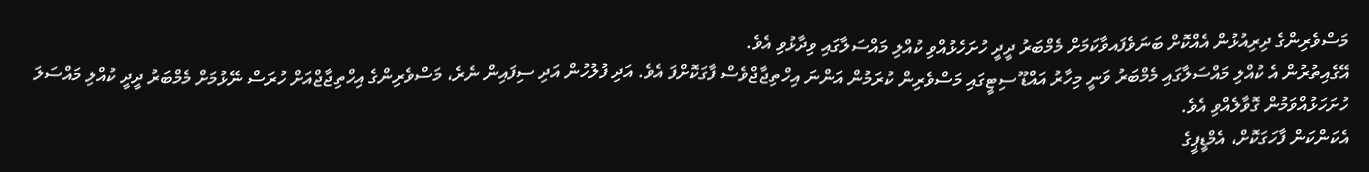މަސްވެރިންގެ ދިރިއުޅުން އެއްކޮށް ބަނަވެފައވާކަމަށް މެމްބަރު ދީދީ ހުށަހެޅުއްވި ކުއްލި މައްސަލާގައި ވިދާޅުވި އެވެ.
އޭގެއިތުރުން އެ ކުއްލި މައްސަލާގައި މެމްބަރު ވަނީ މިހާރު އައްޑޫ ސިޓީގައި މަސްވެރިން ކުރަމުން އަންނަ އިހްތިޖާޖްވެސް ފާގަކޮށްފަ އެވެ. އަދި ފުލުހުން އަދި ސިފައިން ނެރެ، މަސްވެރިންގެ އިހްތިޖާޖްއަށް ހުރަސް ނޭޅުމަށް މެމްބަރު ދީދީ ކުއްލި މައްސަލަ ހުށަހަޅުއްވަމުން ގޮވާލެއްވި އެވެ.
އެކަންކަން ފާހަގަކޮށް، އެމްޑީޕީގެ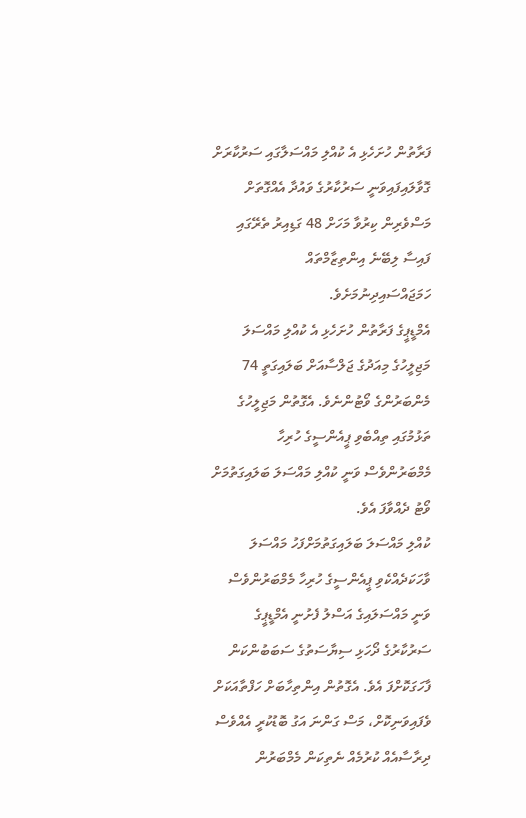ފަރާތުން ހުށަހެޅި އެ ކުއްލި މައްސަލާގައި ސަރުކާރަށް ގޮވާލައިފައިވަނީ ސަރުކާރުގެ ވައުދާ އެއްގޮތަށް މަސްވެރިން ކިރުވާ މަހަށް 48 ގަޑިއިރު ތެރޭގައި ފައިސާ ލިބޭނެ އިންތިޒާމްތައް ހަމަޖައްސައިދިނުމަށެވެ.
އެމްޑީޕީގެ ފަރާތުން ހުށަހެޅި އެ ކުއްލި މައްސަލަ މަޖިލީހުގެ މިއަދުގެ ޖަލްސާއަށް ބަލައިގަތީ 74 މެންބަރުންގެ ވޯޓުންނެވެ. އެގޮތުން މަޖިލީހުގެ ތަޅުމުގައި ތިއްބެވި ޕީއެންސީގެ ހުރިހާ މެމްބަރުންވެސް ވަނީ ކުއްލި މައްސަލަ ބަލައިގަތުމަށް ވޯޓު ދެއްވާފަ އެވެ.
ކުއްލި މައްސަލަ ބަލައިގަތުމަށްފަހު މައްސަލަ ވާހަކަދެއްކެވި ޕީއެންސީގެ ހުރިހާ މެމްބަރުންވެސް ވަނީ މައްސަލައިގެ އަސްލު ފެށުނީ އެމްޑީޕީގެ ސަރުކާރުގެ ދޯހަޅި ސިޔާސަތުގެ ސަބަބުންކަން ފާހަގަކޮށްފަ އެވެ. އެގޮތުން އިންތިހާބަށް ހަފްތާއަކަށް ވެފައިވަނިކޮށް، މަސް ގަންނަ އަގު ބޮޑުކުރީ އެއްވެސް ދިރާސާއެއް ކުރުމެއް ނެތިކަން މެމްބަރުން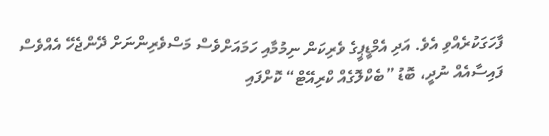ފާހަގަކުރެއްވި އެވެ. އަދި އެމްޑީޕީގެ ވެރިކަން ނިމުމާއި ހަމައަށްވެސް މަސްވެރިންނަށް ދޭންޖެހޭ އެއްވެސް ފައިސާއެއް ނުދީ، ބޮޑު ”ބެކްލޮގެއް ކްރިއޭޓް“ ކޮށްފައި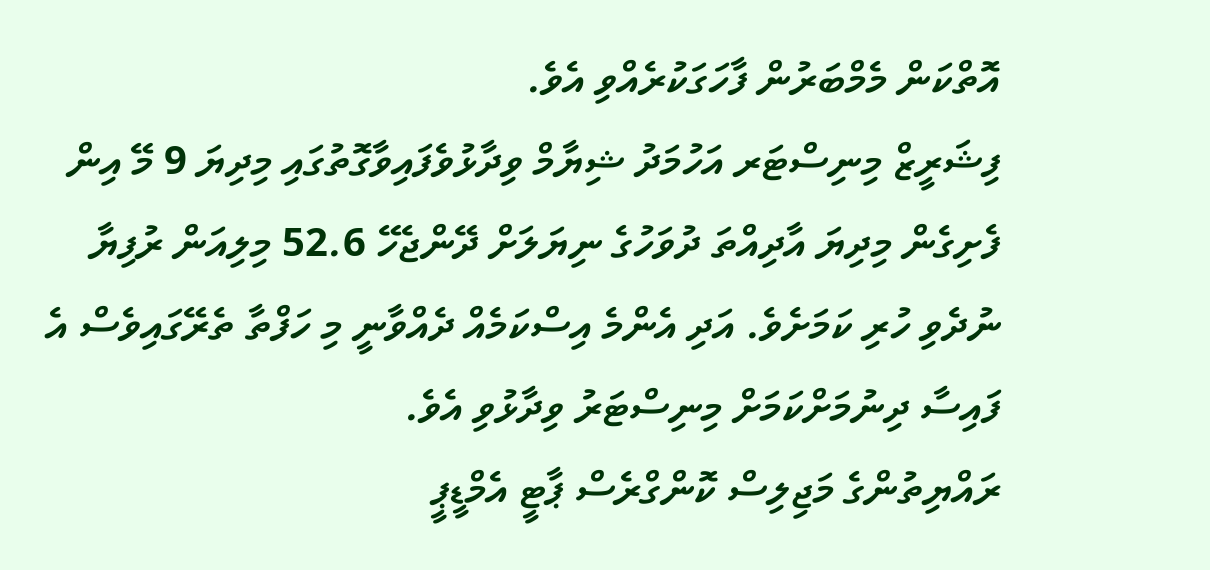އޮތްކަން މެމްބަރުން ފާހަގަކުރެއްވި އެވެ.
ފިޝަރީޒް މިނިސްޓަރ އަހުމަދު ޝިޔާމް ވިދާޅުވެފައިވާގޮތުގައި މިދިޔަ 9 މޭ އިން ފެށިގެން މިދިޔަ އާދިއްތަ ދުވަހުގެ ނިޔަލަށް ދޭންޖެހޭ 52.6 މިލިއަން ރުފިޔާ ނުދެވި ހުރި ކަމަށެވެ. އަދި އެންމެ އިސްކަމެއް ދެއްވާނީ މި ހަފްތާ ތެރޭގައިވެސް އެ ފައިސާ ދިނުމަށްކަމަށް މިނިސްޓަރު ވިދާޅުވި އެވެ.
ރައްޔިތުންގެ މަޖިލިސް ކޮންގްރެސް ޕާޓީ އެމްޑީޕީ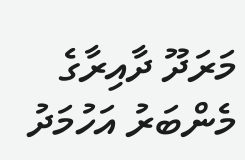މަރަދޫ ދާއިރާގެ މެންބަރު އަހުމަދު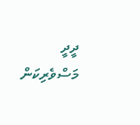ދީދީ މަސްވެރިކަން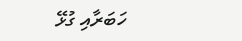ހަބަރާއި ގުޅޭ